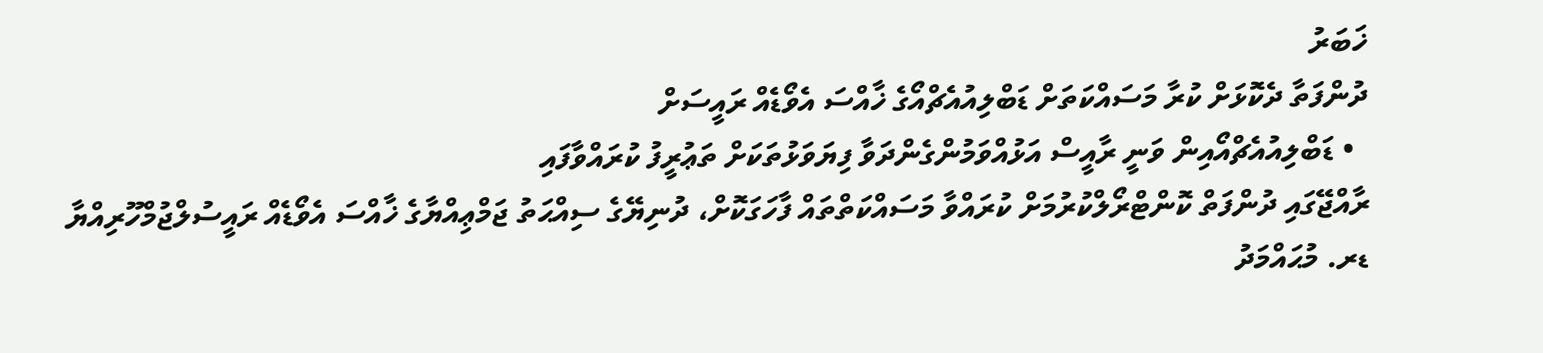ޚަބަރު
ދުންފަތާ ދެކޮޅަށް ކުރާ މަސައްކަތަށް ޑަބްލިއުއެޗްއޯގެ ޚާއްސަ އެވޯޑެއް ރައީސަށް
  • ޑަބްލިއުއެޗްއޯއިން ވަނީ ރާއީސް އަޅުއްވަމުންގެންދަވާ ފިޔަވަޅުތަކަށް ތަޢުރީފު ކުރައްވާފައި
ރާއްޖޭގައި ދުންފަތް ކޮންޓްރޯލްކުރުމަށް ކުރައްވާ މަސައްކަތްތައް ފާހަގަކޮށް، ދުނިޔޭގެ ސިއްޙަތު ޖަމްޢިއްޔާގެ ޚާއްސަ އެވޯޑެއް ރައީސުލްޖުމްހޫރިއްޔާ ޑރ. މުޙައްމަދު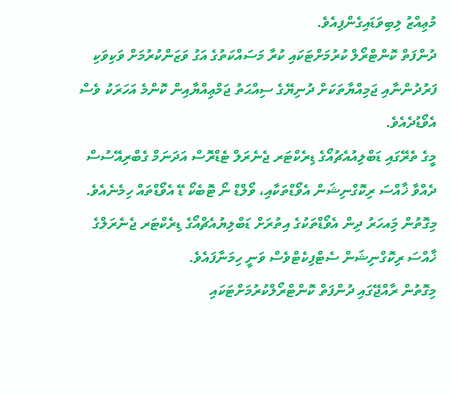މުޢިއްޒު ލިބިވަޑައިގެންފިއެވެ.
ދުންފަތް ކޮންޓްރޯލް ކުރުމަށްޓަކައި ކުރާ މަސައްކަތުގެ އަގު ވަޒަންކުރުމަށް ވަކިވަކި ފަރުދުންނާއި ޖަމިއްޔާތަކަށް ދުނިޔޭގެ ސިއްޙަތު ޖަމްޢިއްޔާއިން ކޮންމެ އަހަރަކު ވެސް އެވޯޑުދެއެވެ.
މީގެ ތެރޭގައި ޑަބްލިއުއެޗުއޯގެ ޑިރެކްޓަރ ޖެނެރަލް ޓެޑްރޮސް އަދަނަމް ގެބްރިއޭސުސް ދެއްވާ ޚާއްސަ ރިކޮގްނިޝަން އެވޯޑްތަކާއި، ވޯލްޑް ނޯ ޓޮބެކޯ ޑޭ އެވޯޑްތައް ހިމެނެއެވެ. މިގޮތުން މިައހަރު ދިން އެވޯޑްތަކުގެ އިތުރަށް ޑަބްލިޔުއެޗްއޯގެ ޑިރެކްޓަރ ޖެނެރަލްގެ ޚާއްސަ ރިކޮގްނިޝަން ސެޓްފިކެޓްވެސް ވަނީ ހިމަނާފައެވެ.
މިގޮތުން ރާއްޖޭގައި ދުންފަތް ކޮންޓްރޯލްކުރުމަށްޓަކައި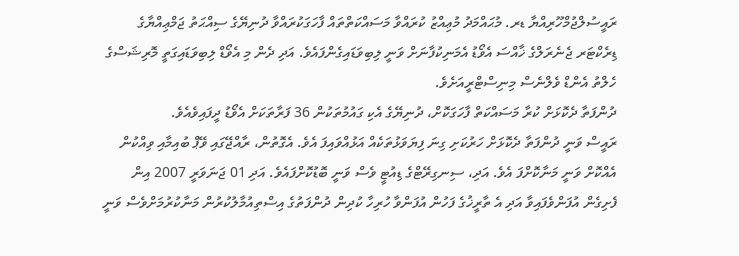ރައީސުލްޖުމްހޫރިއްޔާ ޑރ. މުޙައްމަދު މުޢިއްޒު ކުރައްވާ މަސައްކަތްތައް ފާހަގަކުރައްވާ ދުނިޔޭގެ ސިއްޙަތު ޖަމްޢިއްޔާގެ ޑިރެކްޓަރ ޖެނެރަލްގެ ޚާއްސަ އެވޯޑު އެމަނިކުފާނަށް ވަނީ ލިބިވަޑައިގެންފައެވެ. އަދި ދެން މި އެވޯޑް ލިބިވަޑައިގަތީ މޮރިޝަސްގެ ހެލްތު އެންޑް ވެލްނެސް މިނިސްޓްރީއަށެވެ.
ދުންފަތާ ދެކޮޅަށް ކުރާ މަސައްކަތް ފާހަގަކޮށް، ދުނިޔޭގެ އެކި ގައުމުތަކުން 36 ފަރާތަކަށް އެވޯޑު ދީފައިވެއެވެ.
ރައީސް ވަނީ ދުންފަތާ ދެކޮޅަށް ހަރުކަށި ގިނަ ފިޔަވަޅުތަކެއް އަޅުއްވައިފަ އެވެ. އެގޮތުން، ރާއްޖޭގައި ވޭޕް ބުއިމާއި ވިއްކުން އެއްކޮށް ވަނީ މަނާކޮށްފަ އެވެ. އަދި، ސިނގިރޭޓްގެ ޑިއުޓީ ވެސް ވަނީ ބޮޑުކޮށްފައެވެ. އަދި 01 ޖަނަވަރީ 2007 އިން ފެށިގެން އުފަންވެފައިވާ އަދި އެ ތާރީޚުގެ ފަހުން އުފަންވާ ހުރިހާ ކުދިން ދުންފަތުގެ އިސްތިއުމާލުކުރުން މަނާކުރުމަށްވެސް ވަނީ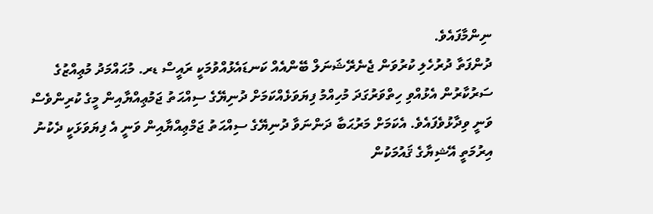ނިންމާފައެވެ.
ދުންފަތާ ދުރުހެލި ކުރުވަން ޖެނެރޭޝަނަލް ބޭންއެއް ކަނޑައެޅުއްވުމަކީ ރައީސް ޑރ. މުޙައްމަދު މުޢިއްޒުގެ ސަރުކާރުން އެޅުއްވި ހިތްވަރުގަދަ މުހިއްމު ފިޔަވަޅެއްކަމަށް ދުނިޔޭގެ ސިއްޙަތު ޖަމުޢިއްޔާއިން މީގެ ކުރިންވެސް ވަނީ ވިދާޅުވެފައެވެ. އެކަމަށް މަރުޙަބާ ދަންނަވާ ދުނިޔޭގެ ސިއްޙަތު ޖަމްޢިއްޔާއިން ވަނީ އެ ފިޔަވަޅަކީ ދެކުނު އިރުމަތީ އޭޝިޔާގެ ޤައުމަކުން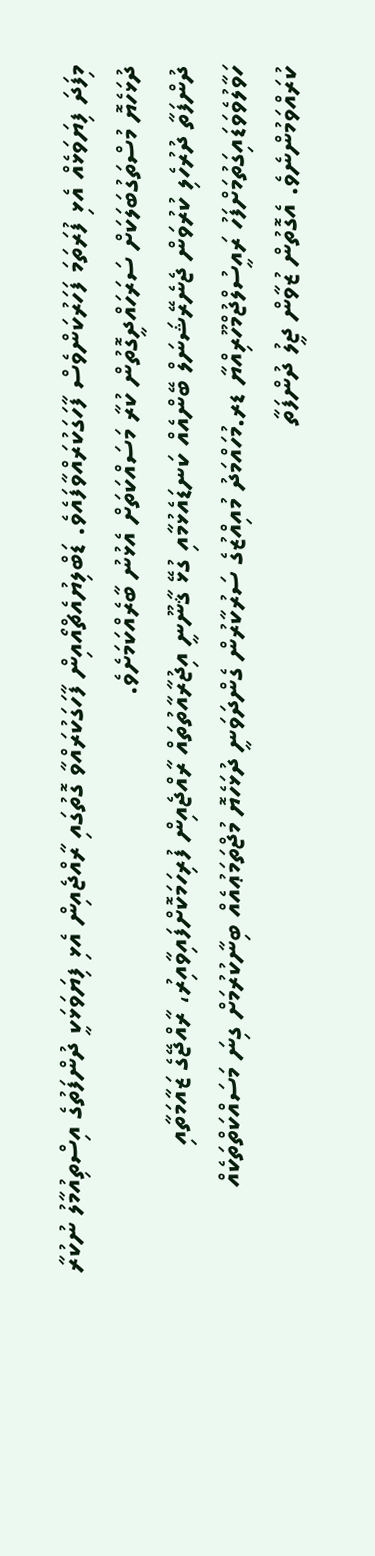މިފަދަ ފިޔަވަޅެއް އެޅި ފުރަތަމަ ފަހަރުކަންވެސް ފާހަގަކުރައްވާފައެވެ. ޑަބްލިޔުއެޗްއޯއިން ފާހަގަކުރައްވާ ގޮތުގައި ރާއްޖެއިން އެޅި ފިޔަވަޅަކީ ދުންފަތުގެ އިސްތިއުމާލު ނުކުރާ ދުޅަހެޔޮ މުސްތަގުބަލަކަށް ސަރަހައްދީގޮތުން ކުރާ މަސައްކަތަށް އެޅުނު ބާރެއްކަމަށެވެ.
ދުންފަތާ ދުރުހެލި ކުރުވަން ޖެނެރޭޝަނަލް ބޭންއެއް ކަނޑައެޅުމާއި ގުޅޭ ޤާނޫނީ އިޖުރާއާތުތައް ރާއްޖެއިން ފުރިހަމަކޮށްފައިވާއިރު، ރާއްޖޭގެ ޒައާމަތާއި ހަވާލުވެވަޑައިގަތުމަށްފަހު ރައީސުލްޖުމްހޫރިއްޔާ ޑރ.މުހައްމަދު މުއިއްޒުގެ ސަރުކާރުން ގެންދަވަނީ ދުޅަހެޔޮ މުޖްތަމަޢުއެއް ބިނާކުރުމަށް ގިނަ މަސައްކަތްތަކެއް ކުރައްވަމުންނެވެ. އެގޮތުން ޒުވާން ޖީލު ދުންފަތާ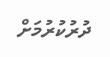ދުރުކުރުމަށް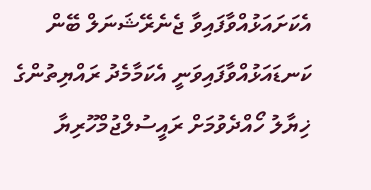އެކަށައަޅުއްވާފައިވާ ޖެނެރޭޝަނަލް ބޭން ކަނޑައަޅުއްވާފައިވަނީ އެކަމާމެދު ރައްޔިތުންގެ ޚިޔާލު ހޯއްދެވުމަށް ރައީސުލްޖުމްހޫރިޔާ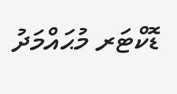ޑޮކްޓަރ މުޙައްމަދު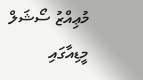މުޢިއްޒު ސޯޝަލް މީޑިއާގައި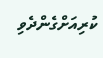ކުރިއަށްގެންދެވި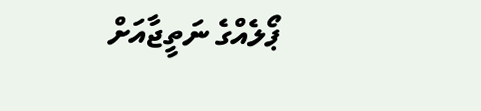ޕޯލެއްގެ ނަތީޖާއަށް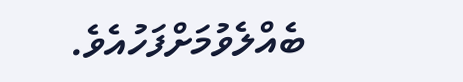ބެއްލެވުމަށްފަހުއެވެ.